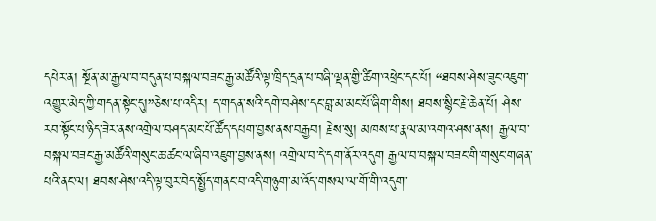དཔེར་ན། སྔོན་མ་རྒྱལ་བ་བདུན་པ་བསྐལ་བཟང་རྒྱ་མཚོའི་ལྟ་ཁྲིད་དྲན་པ་བཞི་ལྡན་གྱི་ཚིག་འཕྲེང་དང་པོ། “ཐབས་ཤེས་ཟུང་འཇུག་འགྱུར་མེད་ཀྱི་གདན་སྟེང་དུ།”ཅེས་པ་འདིར། ད་གདན་སའི་དགེ་བཤེས་དང་བླ་མ་མང་པོ་ཞིག་གིས། ཐབས་སྙིང་རྗེ་ཆེན་པོ། ཤེས་རབ་སྟོང་པ་ཉིད་ཟེར་ནས་འགྲེལ་བཤད་མང་པོ་ཚོད་དཔག་བྱས་ནས་བརྒྱབ། རྗེས་སུ། མཁས་པ་རྣལ་མ་འགའ་ཤས་ནས། རྒྱལ་བ་བསྐལ་བཟང་རྒྱ་མཚོའི་གསུང་ཆ་ཚང་ལ་ཞིབ་འཇུག་བྱས་ནས། འགྲེལ་བ་དེ་དག་ནོར་འདུག རྒྱལ་བ་བསྐལ་བཟང་གི་གསུང་གཞན་པའི་ནང་ལ། ཐབས་ཤེས་འདི་ལྟ་བུར་བེད་སྤྱོད་གནང་བ་འདི་གཉུག་མ་འོད་གསལ་ལ་གོ་གི་འདུག་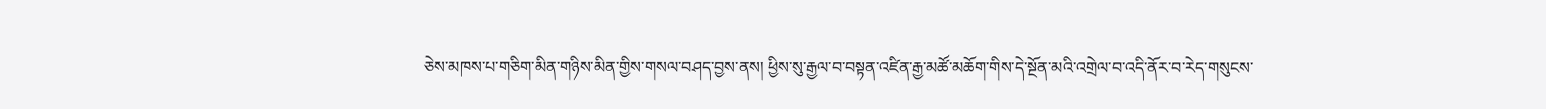ཅེས་མཁས་པ་གཅིག་མིན་གཉིས་མིན་གྱིས་གསལ་བཤད་བྱས་ནས། ཕྱིས་སུ་རྒྱལ་བ་བསྟན་འཛིན་རྒྱ་མཚོ་མཆོག་གིས་དེ་སྔོན་མའི་འགྲེལ་བ་འདི་ནོར་བ་རེད་གསུངས་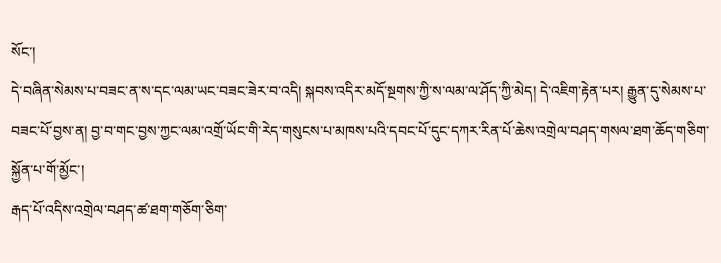སོང་།
དེ་བཞིན་སེམས་པ་བཟང་ན་ས་དང་ལམ་ཡང་བཟང་ཟེར་བ་འདི། སྐབས་འདིར་མདོ་སྔགས་ཀྱི་ས་ལམ་ལ་ཤོད་ཀྱི་མེད། དེ་འཇིག་རྟེན་པར། རྒྱུན་དུ་སེམས་པ་བཟང་པོ་བྱས་ན། བྱ་བ་གང་བྱས་ཀྱང་ལམ་འགྲོ་ཡོང་གི་རེད་གསུངས་པ་མཁས་པའི་དབང་པོ་དུང་དཀར་རིན་པོ་ཆེས་འགྲེལ་བཤད་གསལ་ཐག་ཆོད་གཅིག་སྐྱོན་པ་གོ་མྱོང་།
རྒད་པོ་འདིས་འགྲེལ་བཤད་ཚ་ཐག་གཅོག་ཅིག་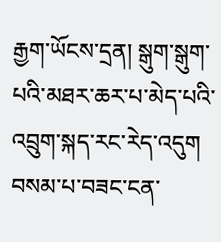རྒྱག་ཡོངས་དྲན། སྒུག་སྒུག་པའི་མཐར་ཆར་པ་མེད་པའི་འབྲུག་སྐད་རང་རེད་འདུག
བསམ་པ་བཟང་ངན་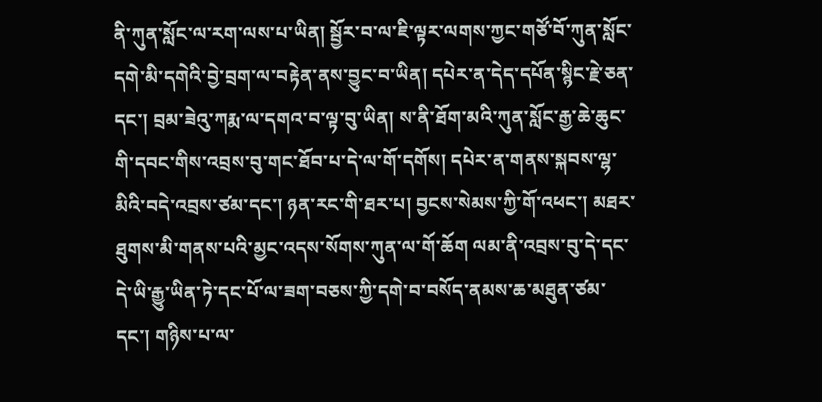ནི་ཀུན་སློང་ལ་རག་ལས་པ་ཡིན། སྦྱོར་བ་ལ་ཇི་ལྟར་ལགས་ཀྱང་གཙོ་བོ་ཀུན་སློང་དགེ་མི་དགེའི་བྱེ་བྲག་ལ་བརྟེན་ནས་བྱུང་བ་ཡིན། དཔེར་ན་དེད་དཔོན་སྙིང་རྗེ་ཅན་དང་། བྲམ་ཟེའུ་ཀརྨ་ལ་དགའ་བ་ལྟ་བུ་ཡིན། ས་ནི་ཐོག་མའི་ཀུན་སློང་རྒྱ་ཆེ་ཆུང་གི་དབང་གིས་འབྲས་བུ་གང་ཐོབ་པ་དེ་ལ་གོ་དགོས། དཔེར་ན་གནས་སྐབས་ལྷ་མིའི་བདེ་འབྲས་ཙམ་དང་། ཉན་རང་གི་ཐར་པ། བྱངས་སེམས་ཀྱི་གོ་འཕང་། མཐར་ཐུགས་མི་གནས་པའི་མྱང་འདས་སོགས་ཀུན་ལ་གོ་ཆོག ལམ་ནི་འབྲས་བུ་དེ་དང་དེ་ཡི་རྒྱུ་ཡིན་ཏེ་དང་པོ་ལ་ཟག་བཅས་ཀྱི་དགེ་བ་བསོད་ནམས་ཆ་མཐུན་ཙམ་དང་། གཉིས་པ་ལ་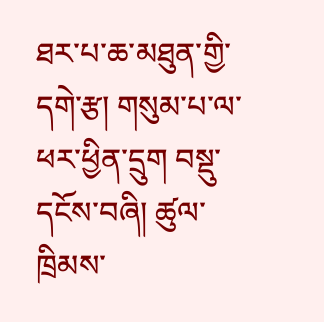ཐར་པ་ཆ་མཐུན་གྱི་དགེ་རྩ། གསུམ་པ་ལ་ཕར་ཕྱིན་དྲུག བསྡུ་དངོས་བཞི། ཚུལ་ཁྲིམས་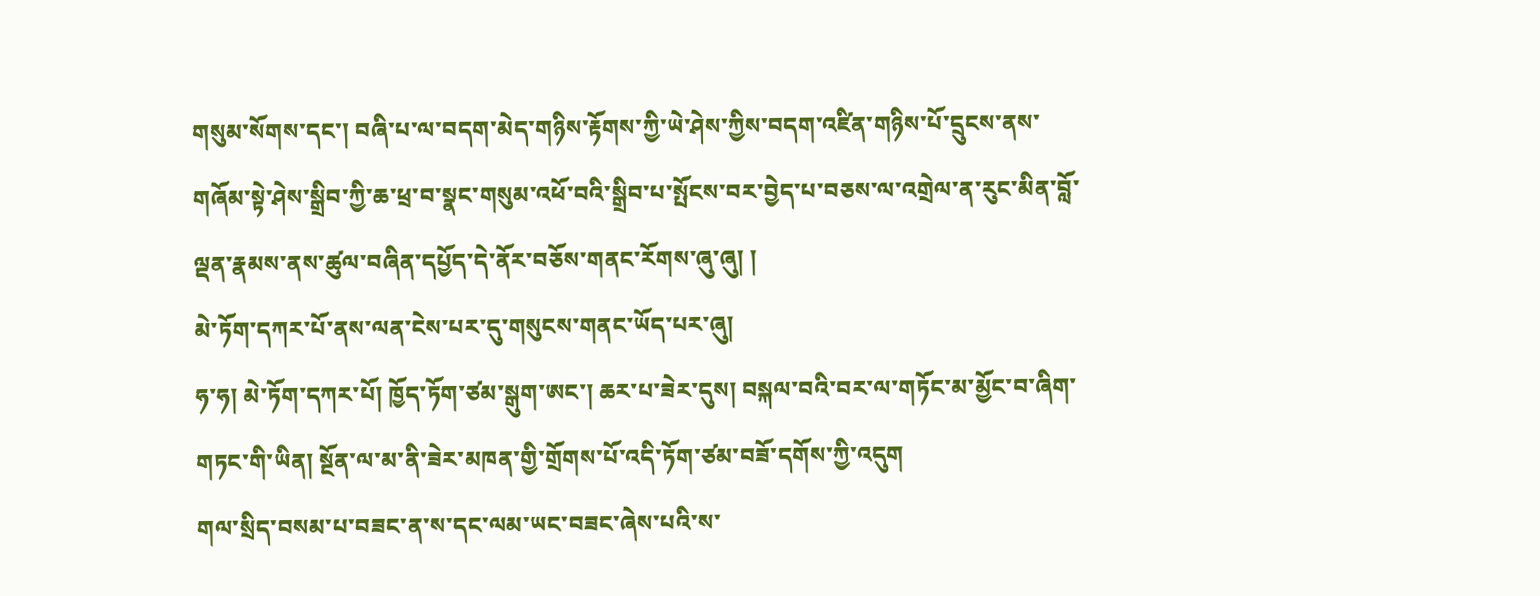གསུམ་སོགས་དང་། བཞི་པ་ལ་བདག་མེད་གཉིས་རྟོགས་ཀྱི་ཡེ་ཤེས་ཀྱིས་བདག་འཛིན་གཉིས་པོ་དྲུངས་ནས་གཞོམ་སྟེ་ཤེས་སྒྲིབ་ཀྱི་ཆ་ཕྲ་བ་སྣང་གསུམ་འཕོ་བའི་སྒྲིབ་པ་སྤོངས་བར་བྱེད་པ་བཅས་ལ་འགྲེལ་ན་རུང་མིན་བློ་ལྡན་རྣམས་ནས་ཚུལ་བཞིན་དཔྱོད་དེ་ནོར་བཅོས་གནང་རོགས་ཞུ་ཞུ། །
མེ་ཏོག་དཀར་པོ་ནས་ལན་ངེས་པར་དུ་གསུངས་གནང་ཡོད་པར་ཞུ།
ཧ་ཧ། མེ་ཏོག་དཀར་པོ། ཁྱོད་ཏོག་ཙམ་སྒུག་ཨང་། ཆར་པ་ཟེར་དུས། བསྐལ་བའི་བར་ལ་གཏོང་མ་མྱོང་བ་ཞིག་གཏང་གི་ཡིན། སྔོན་ལ་མ་ནི་ཟེར་མཁན་གྱི་གྲོགས་པོ་འདི་ཏོག་ཙམ་བཟོ་དགོས་ཀྱི་འདུག
གལ་སྲིད་བསམ་པ་བཟང་ན་ས་དང་ལམ་ཡང་བཟང་ཞེས་པའི་ས་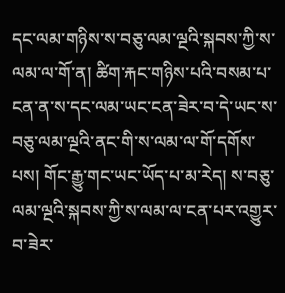དང་ལམ་གཉིས་ས་བཅུ་ལམ་ལྔའི་སྐབས་ཀྱི་ས་ལམ་ལ་གོ་ན། ཚིག་རྐང་གཉིས་པའི་བསམ་པ་ངན་ན་ས་དང་ལམ་ཡང་ངན་ཟེར་བ་དེ་ཡང་ས་བཅུ་ལམ་ལྔའི་ནང་གི་ས་ལམ་ལ་གོ་དགོས་པས། གོང་རྒྱུ་གང་ཡང་ཡོད་པ་མ་རེད། ས་བཅུ་ལམ་ལྔའི་སྐབས་ཀྱི་ས་ལམ་ལ་ངན་པར་འགྱུར་བ་ཟེར་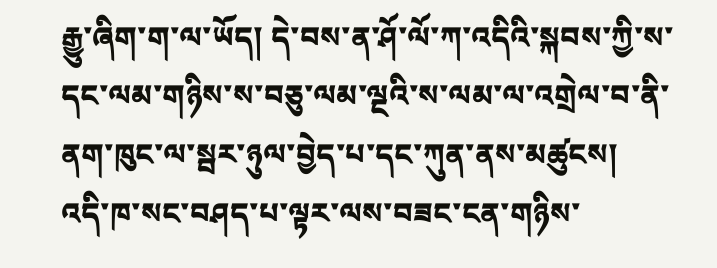རྒྱུ་ཞིག་ག་ལ་ཡོད། དེ་བས་ན་ཤོ་ལོ་ཀ་འདིའི་སྐབས་ཀྱི་ས་དང་ལམ་གཉིས་ས་བཅུ་ལམ་ལྔའི་ས་ལམ་ལ་འགྲེལ་བ་ནི་ནག་ཁུང་ལ་སྦར་ཉུལ་བྱེད་པ་དང་ཀུན་ནས་མཚུངས།
འདི་ཁ་སང་བཤད་པ་ལྟར་ལས་བཟང་ངན་གཉིས་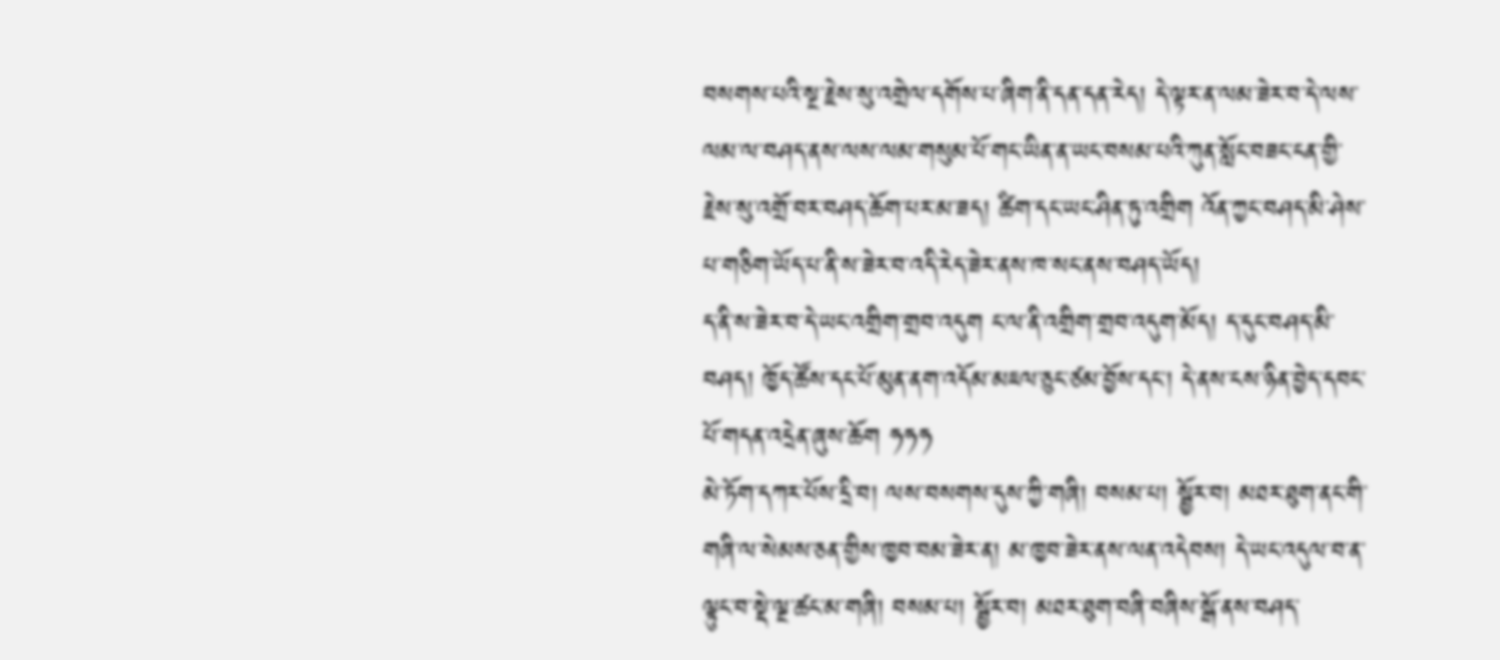བསགས་པའི་སྔ་རྗེས་སུ་འགྲེལ་དགོས་པ་ཞིག་ནི་དན་དན་རེད། དེ་ལྟར་ན་ལམ་ཟེར་བ་དེ་ལས་ལམ་ལ་བཤད་ནས་ལས་ལམ་གསུམ་པོ་གང་ཡིན་ན་ཡང་བསམ་པའི་ཀུན་སློང་བཟང་ངན་གྱི་རྗེས་སུ་འགྲོ་བར་བཤད་ཆོག་པར་མ་ཟད། ཚིག་དང་ཡང་ཤིན་ཏུ་འགྲིག འོན་ཀྱང་བཤད་མི་ཤེས་པ་གཅིག་ཡོད་པ་ནི་ས་ཟེར་བ་འདི་རེད་ཟེར་ནས་ཁ་སང་ནས་བཤད་ཡོད།
ད་ནི་ས་ཟེར་བ་དེ་ཡང་འགྲིག་གྲབ་འདུག ང་ལ་ནི་འགྲིག་གྲབ་འདུག་མོད། ད་དུང་བཤད་མི་བཤད། ཁྱོད་ཚོས་དང་པོ་མུན་ནག་འདོམ་མཇལ་ཅུང་ཙམ་བྱོས་དང་། དེ་ནས་ངས་ཉིན་བྱེད་དབང་པོ་གདན་འདྲེན་ཞུས་ཆོག ཧཧཧ
མེ་ཏོག་དཀར་པོས་དྲི་བ། ལས་བསགས་དུས་ཀྱི་གཞི། བསམ་པ། སྦྱོར་བ། མཐར་ཐུག་ནང་གི་གཞི་ལ་སེམས་ཅན་གྱིས་ཁྱབ་བམ་ཟེར་ན། མ་ཁྱབ་ཟེར་ནས་ལན་འདེབས། དེ་ཡང་འདུལ་བ་ན་ལྟུང་བ་སྡེ་ལྔ་ཚང་མ་གཞི། བསམ་པ། སྦྱོར་བ། མཐར་ཐུག་བཞི་བཞིས་སྒོ་ནས་བཤད་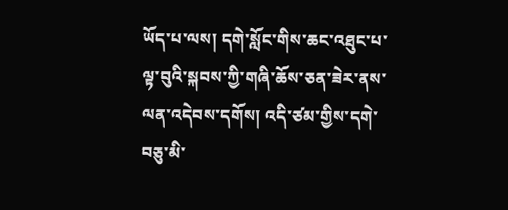ཡོད་པ་ལས། དགེ་སློང་གིས་ཆང་འཐུང་པ་ལྟ་བུའི་སྐབས་ཀྱི་གཞི་ཆོས་ཅན་ཟེར་ནས་ལན་འདེབས་དགོས། འདི་ཙམ་གྱིས་དགེ་བཅུ་མི་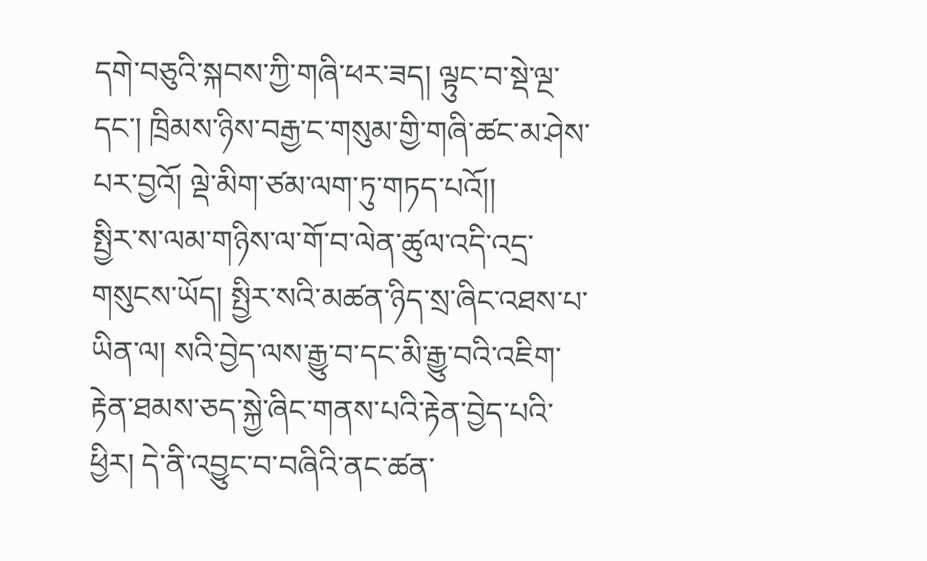དགེ་བཅུའི་སྐབས་ཀྱི་གཞི་ཕར་ཟད། ལྟུང་བ་སྡེ་ལྔ་དང་། ཁྲིམས་ཉིས་བརྒྱ་ང་གསུམ་གྱི་གཞི་ཚང་མ་ཤེས་པར་བྱའོ། ལྡེ་མིག་ཙམ་ལག་ཏུ་གཏད་པའོ།།
སྤྱིར་ས་ལམ་གཉིས་ལ་གོ་བ་ལེན་ཚུལ་འདི་འདྲ་གསུངས་ཡོད། སྤྱིར་སའི་མཚན་ཉིད་སྲ་ཞིང་འཐས་པ་ཡིན་ལ། སའི་བྱེད་ལས་རྒྱུ་བ་དང་མི་རྒྱུ་བའི་འཇིག་རྟེན་ཐམས་ཅད་སྐྱེ་ཞིང་གནས་པའི་རྟེན་བྱེད་པའི་ཕྱིར། དེ་ནི་འབྱུང་བ་བཞིའི་ནང་ཚན་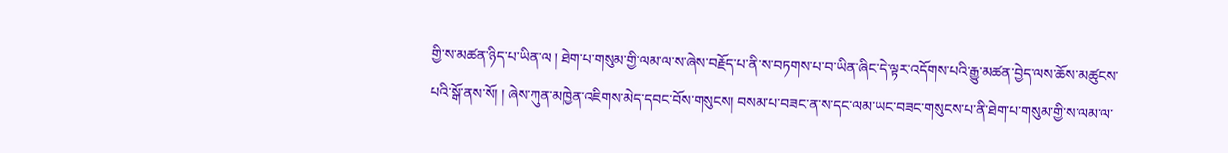གྱི་ས་མཚན་ཉིད་པ་ཡིན་ལ ། ཐེག་པ་གསུམ་གྱི་ལམ་ལ་ས་ཞེས་བརྗོད་པ་ནི་ས་བཏགས་པ་བ་ཡིན་ཞིང་དེ་ལྟར་འདོགས་པའི་རྒྱུ་མཚན་བྱེད་ལས་ཆོས་མཚུངས་པའི་སྒོ་ནས་སོ། ། ཞེས་ཀུན་མཁྱེན་འཇིགས་མེད་དབང་བོས་གསུངས། བསམ་པ་བཟང་ན་ས་དང་ལམ་ཡང་བཟང་གསུངས་པ་ནི་ཐེག་པ་གསུམ་གྱི་ས་ལམ་ལ་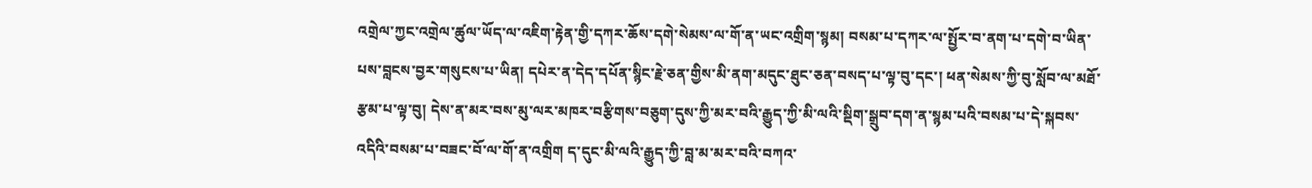འགྲེལ་ཀྱང་འགྲེལ་ཚུལ་ཡོད་ལ་འཇིག་རྟེན་གྱི་དཀར་ཆོས་དགེ་སེམས་ལ་གོ་ན་ཡང་འགྲིག་སྙམ། བསམ་པ་དཀར་ལ་སྤྱོར་བ་ནག་པ་དགེ་བ་ཡིན་པས་བླངས་བྱར་གསུངས་པ་ཡིན། དཔེར་ན་དེད་དཔོན་སྙིང་རྗེ་ཅན་གྱིས་མི་ནག་མདུང་ཐུང་ཅན་བསད་པ་ལྟ་བུ་དང་། ཕན་སེམས་ཀྱི་བུ་སློབ་ལ་མཐོ་རྩམ་པ་ལྟ་བུ། དེས་ན་མར་བས་མུ་ལར་མཁར་བརྩིགས་བཅུག་དུས་ཀྱི་མར་བའི་རྒྱུད་ཀྱི་མི་ལའི་སྡིག་སྒྲུབ་དག་ན་སྙམ་པའི་བསམ་པ་དེ་སྐབས་འདིའི་བསམ་པ་བཟང་བོ་ལ་གོ་ན་འགྲིག ད་དུང་མི་ལའི་རྒྱུད་ཀྱི་བླ་མ་མར་བའི་བཀའ་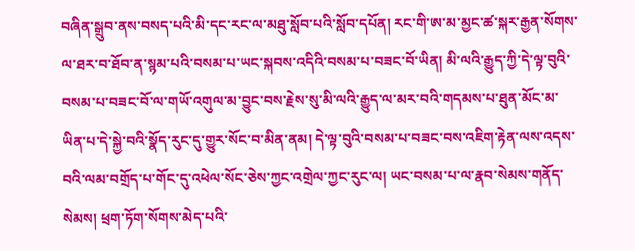བཞིན་སྒྲུབ་ནས་བསད་པའི་མི་དང་རང་ལ་མཐུ་སློབ་པའི་སློབ་དཔོན། རང་གི་ཨ་མ་མྱང་ཚ་སྐར་རྒྱན་སོགས་ལ་ཐར་བ་ཐོབ་ན་སྙམ་པའི་བསམ་པ་ཡང་སྐབས་འདིའི་བསམ་པ་བཟང་བོ་ཡིན། མི་ལའི་རྒྱུད་ཀྱི་དེ་ལྟ་བུའི་བསམ་པ་བཟང་བོ་ལ་གཡོ་འགུལ་མ་བྱུང་བས་རྗེས་སུ་མི་ལའི་རྒྱུད་ལ་མར་བའི་གདམས་པ་ཐུན་མོང་མ་ཡིན་པ་དེ་སྐྱེ་བའི་སྣོད་རུང་དུ་གྱུར་སོང་བ་མིན་ནམ། དེ་ལྟ་བུའི་བསམ་པ་བཟང་བས་འཇིག་རྟེན་ལས་འདས་བའི་ལམ་བགྲོད་པ་གོང་དུ་འཕེལ་སོང་ཅེས་ཀྱང་འགྲེལ་ཀྱང་རུང་ལ། ཡང་བསམ་པ་ལ་རྣབ་སེམས་གནོད་སེམས། ཕྲག་ཏོག་སོགས་མེད་པའི་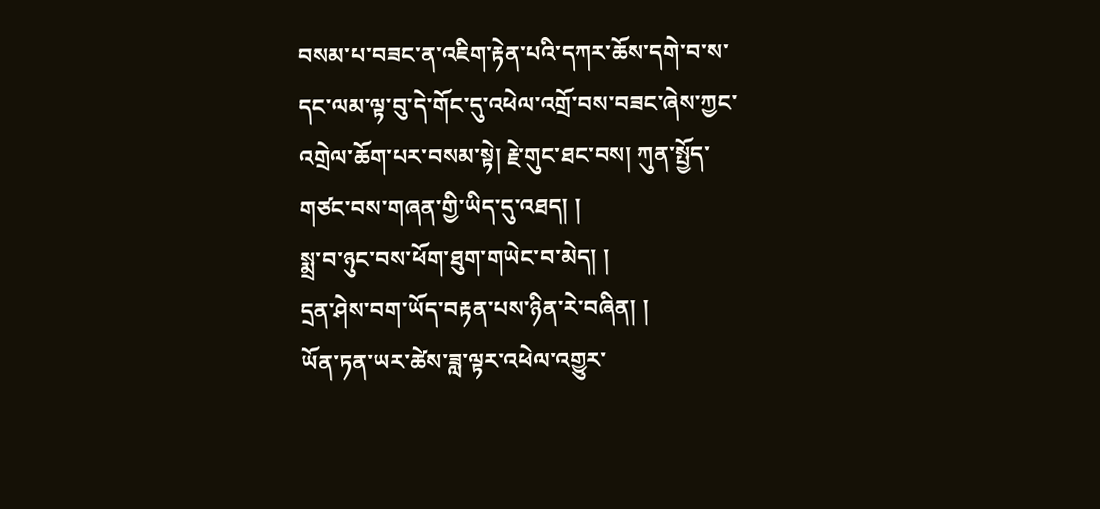བསམ་པ་བཟང་ན་འཇིག་རྟེན་པའི་དཀར་ཆོས་དགེ་བ་ས་དང་ལམ་ལྟ་བུ་དེ་གོང་དུ་འཕེལ་འགྲོ་བས་བཟང་ཞེས་ཀྱང་འགྲེལ་ཆོག་པར་བསམ་སྟེ། རྗེ་གུང་ཐང་བས། ཀུན་སྤྱོད་གཙང་བས་གཞན་གྱི་ཡིད་དུ་འཐད། །
སྨྲ་བ་ཉུང་བས་ཕོག་ཐུག་གཡེང་བ་མེད། །
དྲན་ཤེས་བག་ཡོད་བརྟན་པས་ཉིན་རེ་བཞིན། །
ཡོན་ཏན་ཡར་ཚེས་ཟླ་ལྟར་འཕེལ་འགྱུར་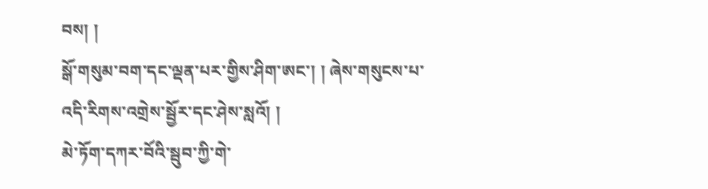བས། །
སྒོ་གསུམ་བག་དང་ལྡན་པར་གྱིས་ཤིག་ཨང་། ། ཞེས་གསུངས་པ་འདི་རིགས་འགྲེས་སྦྱོར་དང་ཤེས་སླའོ། །
མེ་ཏོག་དཀར་བོའི་སྦུབ་ཀྱི་གེ་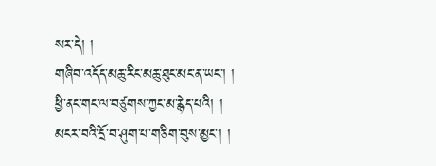སར་དེ། །
གཞིབ་འདོད་མཆུ་རིང་མཆུ་ཐུང་མང་ན་ཡང་། །
ཕྱི་ནང་གང་ལ་བཙུགས་ཀྱང་མ་རྙེད་པའི། །
མངར་བའི་དྲོ་བ་ཤུག་པ་གཅིག་བུས་མྱང་། །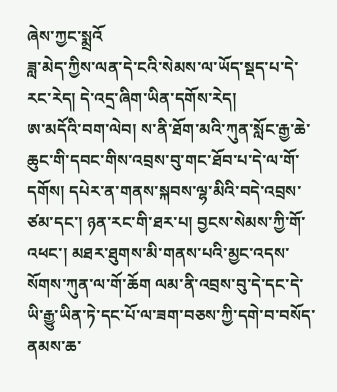ཞེས་ཀྱང་སྨྲའོ
ཟླ་མེད་ཀྱིས་ལན་དེ་ངའི་སེམས་ལ་ཡོད་སྡད་པ་དེ་རང་རེད། དེ་འདྲ་ཞིག་ཡིན་དགོས་རེད།
ཨ་མདོའི་བག་ལེབ། ས་ནི་ཐོག་མའི་ཀུན་སློང་རྒྱ་ཆེ་ཆུང་གི་དབང་གིས་འབྲས་བུ་གང་ཐོབ་པ་དེ་ལ་གོ་དགོས། དཔེར་ན་གནས་སྐབས་ལྷ་མིའི་བདེ་འབྲས་ཙམ་དང་། ཉན་རང་གི་ཐར་པ། བྱངས་སེམས་ཀྱི་གོ་འཕང་། མཐར་ཐུགས་མི་གནས་པའི་མྱང་འདས་སོགས་ཀུན་ལ་གོ་ཆོག ལམ་ནི་འབྲས་བུ་དེ་དང་དེ་ཡི་རྒྱུ་ཡིན་ཏེ་དང་པོ་ལ་ཟག་བཅས་ཀྱི་དགེ་བ་བསོད་ནམས་ཆ་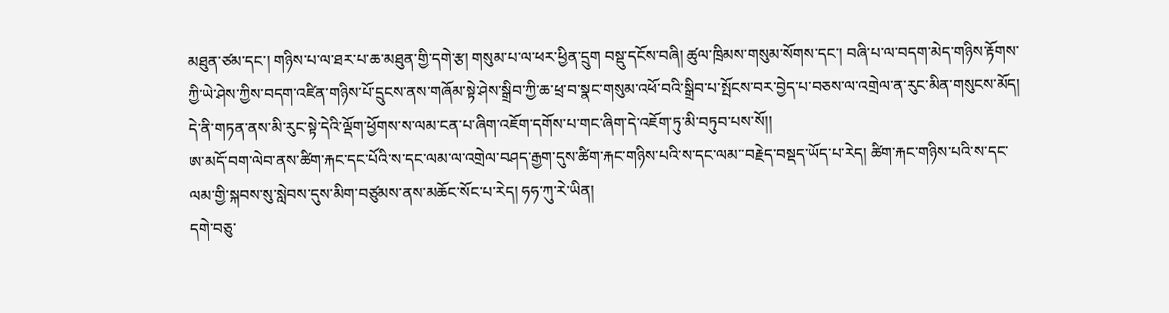མཐུན་ཙམ་དང་། གཉིས་པ་ལ་ཐར་པ་ཆ་མཐུན་གྱི་དགེ་རྩ། གསུམ་པ་ལ་ཕར་ཕྱིན་དྲུག བསྡུ་དངོས་བཞི། ཚུལ་ཁྲིམས་གསུམ་སོགས་དང་། བཞི་པ་ལ་བདག་མེད་གཉིས་རྟོགས་ཀྱི་ཡེ་ཤེས་ཀྱིས་བདག་འཛིན་གཉིས་པོ་དྲུངས་ནས་གཞོམ་སྟེ་ཤེས་སྒྲིབ་ཀྱི་ཆ་ཕྲ་བ་སྣང་གསུམ་འཕོ་བའི་སྒྲིབ་པ་སྤོངས་བར་བྱེད་པ་བཅས་ལ་འགྲེལ་ན་རུང་མིན་གསུངས་མོད། དེ་ནི་གཏན་ནས་མི་རུང་སྟེ་དེའི་ལྡོག་ཕྱོགས་ས་ལམ་ངན་པ་ཞིག་འཇོག་དགོས་པ་གང་ཞིག་དེ་འཇོག་ཏུ་མི་བཏུབ་པས་སོ།།
ཨ་མདོ་བག་ལེབ་ནས་ཚིག་རྐང་དང་པོའི་ས་དང་ལམ་ལ་འགྲེལ་བཤད་རྒྱག་དུས་ཚིག་རྐང་གཉིས་པའི་ས་དང་ལམ་་བརྗེད་བསྡད་ཡོད་པ་རེད། ཚིག་རྐང་གཉིས་པའི་ས་དང་ལམ་གྱི་སྐབས་སུ་སླེབས་དུས་མིག་བཙུམས་ནས་མཆོང་སོང་པ་རེད། ཧཧ་ཀུ་རེ་ཡིན།
དགེ་བཅུ་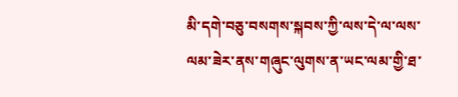མི་དགེ་བཅུ་བསགས་སྐབས་ཀྱི་ལས་དེ་ལ་ལས་ལམ་ཟེར་ནས་གཞུང་ལུགས་ན་ཡང་ལམ་གྱི་ཐ་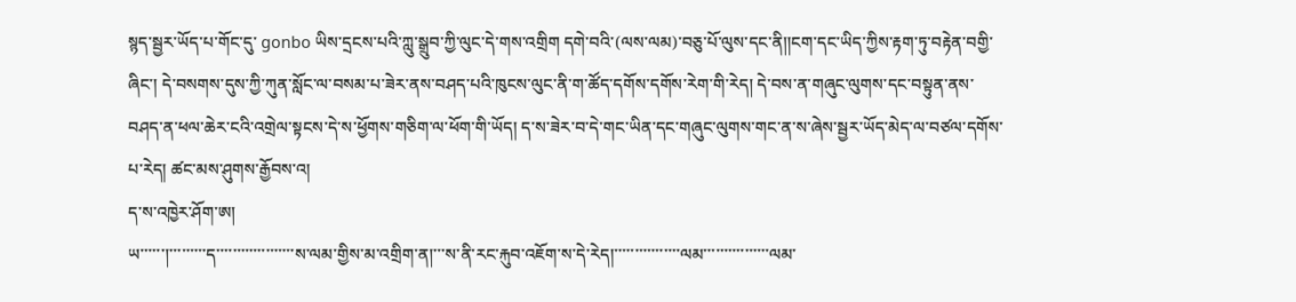སྙད་སྦྱར་ཡོད་པ་གོང་དུ་ gonbo ཡིས་དྲངས་པའི་ཀླུ་སྒྲུབ་ཀྱི་ལུང་དེ་གས་འགྲིག དགེ་བའི་(ལས་ལམ)་བཅུ་པོ་ལུས་དང་ནི།།ངག་དང་ཡིད་ཀྱིས་རྟག་ཏུ་བརྟེན་བགྱི་ཞིང་། དེ་བསགས་དུས་ཀྱི་ཀུན་སློང་ལ་བསམ་པ་ཟེར་ནས་བཤད་པའི་ཁུངས་ལུང་ནི་ག་ཚོད་དགོས་དགོས་རེག་གི་རེད། དེ་བས་ན་གཞུང་ལུགས་དང་བསྟུན་ནས་བཤད་ན་ཕལ་ཆེར་ངའི་འགྲེལ་སྟངས་དེ་ས་ཕྱོགས་གཅིག་ལ་ཕོག་གི་ཡོད། ད་ས་ཟེར་བ་དེ་གང་ཡིན་དང་གཞུང་ལུགས་གང་ན་ས་ཞེས་སྦྱར་ཡོད་མེད་ལ་བཙལ་དགོས་པ་རེད། ཚང་མས་ཤུགས་རྒྱོབས་འ།
ད་ས་འཁྱེར་ཤོག་ཨ།
ཡ་་་་་་།་་་་་་་་་ད་་་་་་་་་་་་་་་་་་་ས་ལམ་གྱིས་མ་འགྲིག་ན།་་་ས་ནི་རང་རྐུབ་འཇོག་ས་དེ་རེད།་་་་་་་་་་་་་་་་ལམ་་་་་་་་་་་་་་་་ལམ་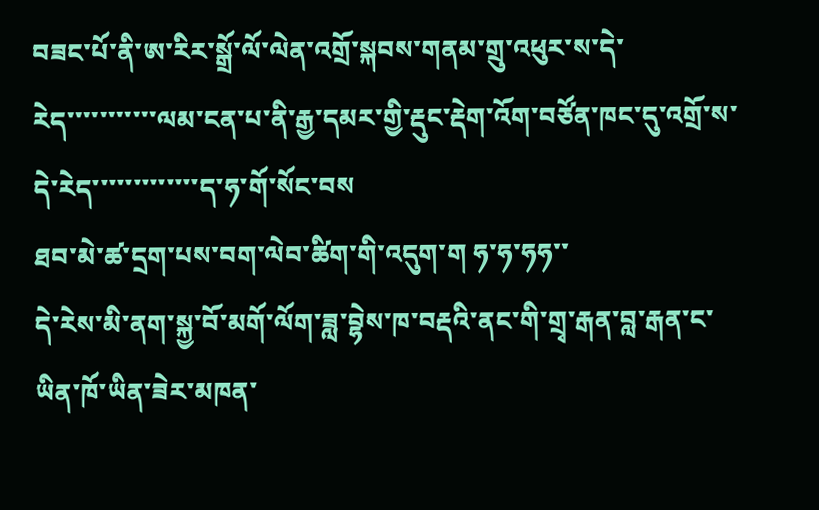བཟང་པོ་ནི་ཨ་རིར་སྒྲོ་ལོ་ལེན་འགྲོ་སྐབས་གནམ་གྲུ་འཕུར་ས་དེ་རེད་་་་་་་་་་་ལམ་ངན་པ་ནི་རྒྱ་དམར་གྱི་རྡུང་རྡེག་འོག་བཙོན་ཁང་དུ་འགྲོ་ས་དེ་རེད་་་་་་་་་་་་་ད་ཧ་གོ་སོང་བས
ཐབ་མེ་ཚ་དྲག་པས་བག་ལེབ་ཚིག་གི་འདུག་ག ཧ་ཧ་ཧཧ་་
དེ་རེས་མི་ནག་སྐྱ་བོ་མགོ་ལོག་ཟླ་བྷེས་ཁ་བརྡའི་ནང་གི་གྲྭ་རྒན་བླ་རྒན་ང་ཡིན་ཁོ་ཡིན་ཟེར་མཁན་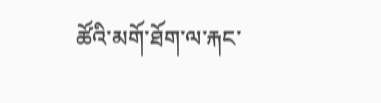ཚོའི་མགོ་ཐོག་ལ་རྐང་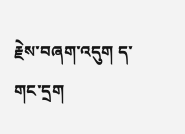རྗེས་བཞག་འདུག ད་གང་དྲག